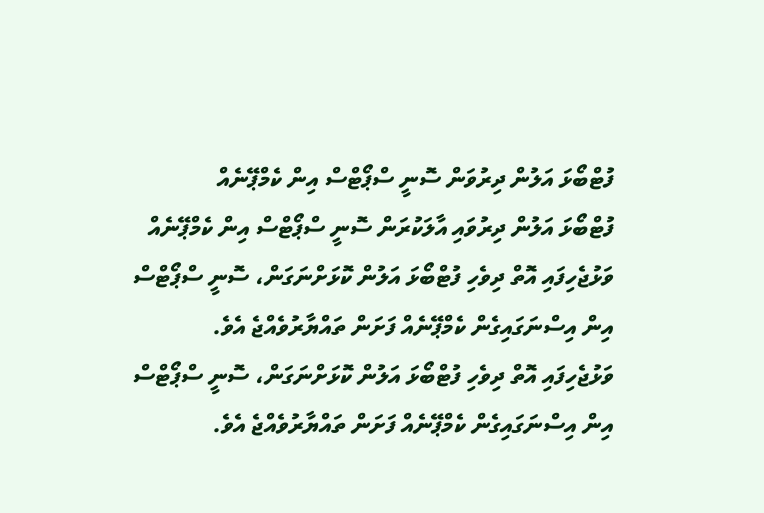ފުޓްބޯޅަ އަލުން ދިރުވަން ސޮނީ ސްޕޯޓްސް އިން ކެމްޕޭނެއް
ފުޓްބޯޅަ އަލުން ދިރުވައި އާލަކުރަން ސޮނީ ސްޕޯޓްސް އިން ކެމްޕޭނެއް
ވަޅުޖެހިފައި އޮތް ދިވެހި ފުޓްބޯޅަ އަލުން ކޮޅަށްނަގަން، ސޮނީ ސްޕޯޓްސް އިން އިސްނަގައިގެން ކެމްޕޭނެއް ފަށަން ތައްޔާރުވެއްޖެ އެވެ.
ވަޅުޖެހިފައި އޮތް ދިވެހި ފުޓްބޯޅަ އަލުން ކޮޅަށްނަގަން، ސޮނީ ސްޕޯޓްސް އިން އިސްނަގައިގެން ކެމްޕޭނެއް ފަށަން ތައްޔާރުވެއްޖެ އެވެ.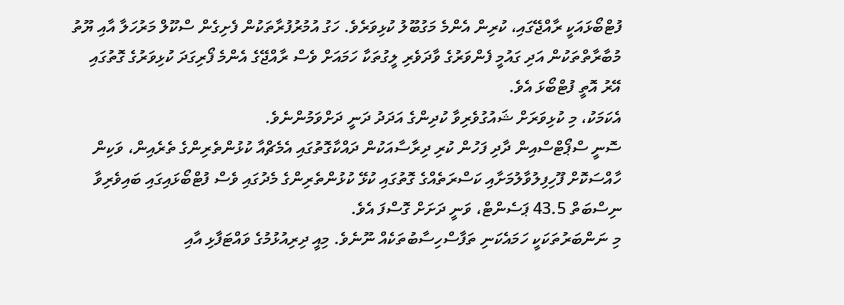ފުޓްބޯޅައަކީ ރާއްޖޭގައި، ކުރިން އެންމެ މަގުބޫލު ކުޅިވަރެވެ. ހަގު އުމުރުފުރާތަކުން ފެށިގެން ސްކޫލް މަރުހަލާ އާއި ޔޫތު މުބާރާތްތަކުން އަދި ގައުމީ ފެންވަރުގެ ވާދަވެރި ލީގުތަކާ ހަމައަށް ވެސް ރާއްޖޭގެ އެންމެ ފޯރިގަދަ ކުޅިވަރުގެ ގޮތުގައި އޭރު އޮތީ ފުޓްބޯޅަ އެވެ.
އެކަމަކު، މި ކުޅިވަރަށް ޝައުގުވެރިވާ ކުދިންގެ އަދަދު ދަނީ ދަށްވަމުންނެވެ.
ސޮނީ ސްޕޯޓްސްއިން ދާދި ފަހުން ކުރި ދިރާސާއަކުން ދައްކާގޮތުގައި އެމެޗްއާ ކުޅުންތެރިންގެ ތެރެއިން، ވަކިން ހާއްސަކޮށް ފޫހިފިލުވާލުމަށާއި ކަސްރަތެއްގެ ގޮތުގައި ކުޅޭ ކުޅުންތެރިންގެ މެދުގައި ވެސް ފުޓްބޯޅައިގައި ބައިވެރިވާ ނިސްބަތް 43.5 ޕަސެންޓް، ވަނީ ދަށަށް ގޮސްފަ އެވެ.
މި ނަންބަރުތަކަކީ ހަމައެކަނި ތަފާސްހިސާބުތަކެއް ނޫނެވެ. މިއީ ދިރިއުޅުމުގެ ވައްޓަފާޅި އާއި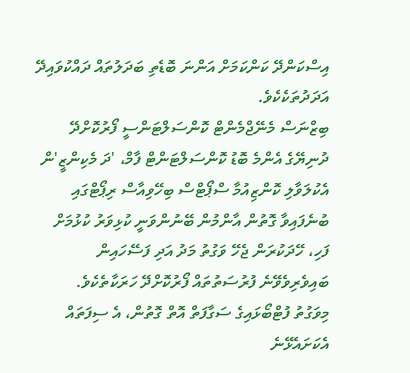އިސްކަންދޭ ކަންކަމަށް އަންނަ ބޮޑެތި ބަދަލުތައް ދައްކުވައިދޭ އަދަދުތަކެކެވެ.
ބިޒްނަސް މެނޭޖްމެންޓް ކޮންސަލްޓަންސީ ފޯރުކޮށްދޭ ދުނިޔޭގެ އެންމެ ބޮޑު ކޮންސަލްޓަންޓް ފާމް، 'ދަ މެކިންޒީ'ން އެކުލަވާލި ކޮންޒިއުމާ ސްޕޯޓްސް ބިހޭވިއާސް ރިޕޯޓްގައި ބުނެފައިވާ ގޮތުން އާންމުން ބޭނުންވަނީ ކުޅިވަރު ކުޅުމަށް ފަހި، ހޭދަކުރަން ޖެހޭ ވަގުތު މަދު އަދި ފަސޭހައިން ބައިވެރިވެވޭނެ ފުރުސަތުތައް ފޯރުކޮށްދޭ ހަރަކާތެކެވެ.
މިވަގުތު ފުޓްބޯޅައިގެ ސަގާފަތް އޮތް ގޮތުން، އެ ސިފަތައް އެކަށައެޅޭނެ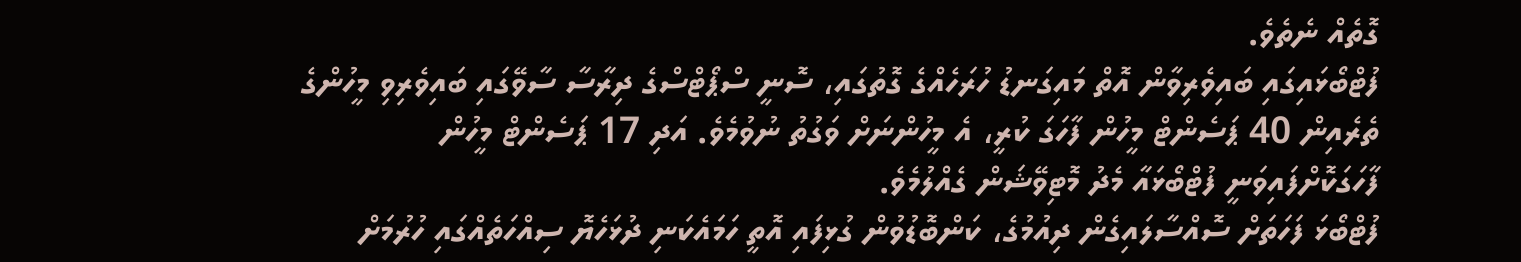ގޮތެއް ނެތެވެ.
ފުޓްބޯޅައިގައި ބައިވެރިވާން އޮތް މައިގަނޑު ހުރަހެއްގެ ގޮތުގައި، ސޮނީ ސްޕޯޓްސްގެ ދިރާސާ ސާވޭގައި ބައިވެރިވި މީހުންގެ ތެރެއިން 40 ޕަސެންޓް މީހުން ފާހަގަ ކުރީ، އެ މީހުންނަށް ވަގުތު ނުވުމެވެ. އަދި 17 ޕަސެންޓް މީހުން ފާހަގަކޮށްފައިވަނީ ފުޓްބޯޅައާ މެދު މޮޓިވޭޝަން ގެއްލުމެވެ.
ފުޓްބޯޅަ ފަހަތަށް ސޮއްސާލައިގެން ދިއުމުގެ، ކަންބޮޑުވުން ގުޅިފައި އޮތީ ހަމައެކަނި ދުޅަހެޔޮ ސިއްހަތެއްގައި ހުރުމަށް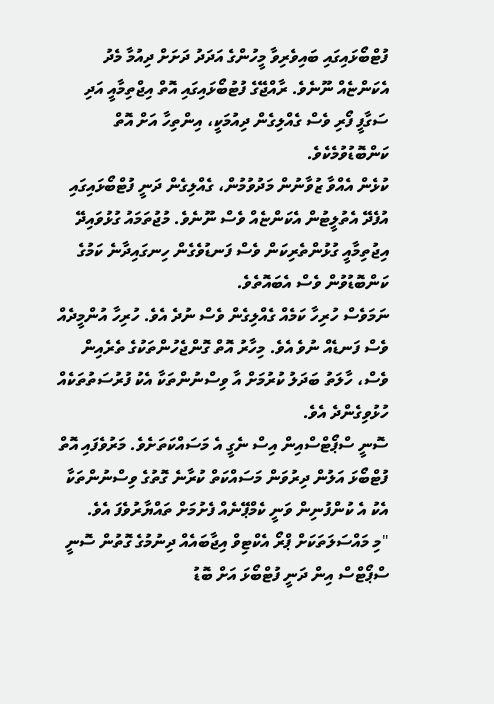ފުޓްބޯޅައިގައި ބައިވެރިވާ މީހުންގެ އަދަދު ދަށަށް ދިއުމާ މެދު އެކަންޏެއް ނޫނެވެ. ރާއްޖޭގެ ފުޓުބޯޅައިގައި އޮތް އިޖްތިމާއީ އަދި ސަގާފީ ފޯރި ވެސް ގެއްލިގެން ދިއުމަކީ، އިންތިހާ އަށް އޮތް ކަންބޮޑުވުމެކެވެ.
ކުޅެން އެއްވާ ޒުވާނުން މަދުވުމުން، ގެއްލިގެން ދަނީ ފުޓްބޯޅައިގައި އުފެދޭ އެތުލީޓުން އެކަންޏެއް ވެސް ނޫނެވެ. މުޖުތަމައު ގުޅުވައިދޭ އިޖުތިމާއީ ގުޅުންތެރިކަން ވެސް ފަނޑުވެގެން ހިނގައިދާނެ ކަމުގެ ކަންބޮޑުވުން ވެސް އެބައޮތެވެ.
ނަމަވެސް ހުރިހާ ކަމެއް ގެއްލިގެން ވެސް ނުދެ އެވެ. ހުރިހާ އުންމީދެއް ވެސް ފަނޑެއް ނުވެ އެވެ. މިހާރު އޮތް ގޮންޖެހުންތަކުގެ ތެރެއިން ވެސް، ހާލަތު ބަދަލު ކުރުމަށް އާ ވިސްނުންތަކާ އެކު ފުރުސަތުތަކެއް ހުޅުވިގެންދެ އެވެ.
ސޮނީ ސްޕޯޓްސްއިން އިސް ނެގީ އެ މަސައްކަތަށެވެ. މަރުވެފައި އޮތް ފުޓްބޯޅަ އަލުން ދިރުވަން މަސައްކަތް ކުރާނެ ގޮތުގެ ވިސްނުންތަކާ އެކު އެ ކުންފުނިން ވަނީ ކެމްޕޭނެއް ފެށުމަށް ތައްޔާރުވެފަ އެވެ.
"މި މައްސަލަތަކަށް ޕްރޯ އެކްޓިވް އިޖާބައެއް ދިނުމުގެ ގޮތުން ސޮނީ ސްޕޯޓްސް އިން ދަނީ ފުޓްބޯޅަ އަށް ބޮޑު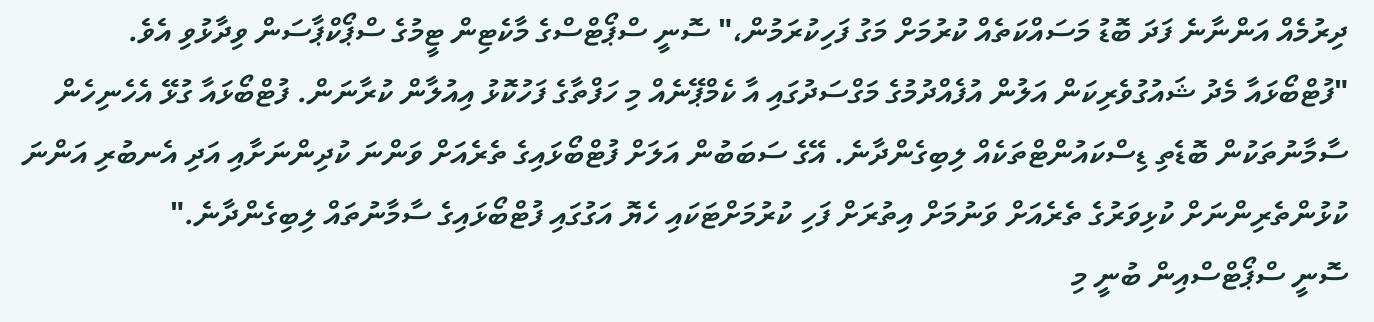ދިރުމެއް އަންނާނެ ފަދަ ބޮޑު މަސައްކަތެއް ކުރުމަށް މަގު ފަހިކުރަމުން،" ސޮނީ ސްޕޯޓްސްގެ މާކެޓިން ޓީމުގެ ސްޕޯކްޕާސަން ވިދާޅުވި އެވެ.
"ފުޓްބޯޅައާ މެދު ޝައުގުވެރިކަން އަލުން އުފެއްދުމުގެ މަގްސަދުގައި އާ ކެމްޕޭނެއް މި ހަފްތާގެ ފަހުކޮޅު އިއުލާން ކުރާނަން. ފުޓްބޯޅައާ ގުޅޭ އެހެނިހެން ސާމާނުތަކުން ބޮޑެތި ޑިސްކައުންޓްތަކެއް ލިބިގެންދާނެ. އޭގެ ސަބަބުން އަލަށް ފުޓްބޯޅައިގެ ތެރެއަށް ވަންނަ ކުދިންނަށާއި އަދި އެނބުރި އަންނަ ކުޅުންތެރިންނަށް ކުޅިވަރުގެ ތެރެއަށް ވަނުމަށް އިތުރަށް ފަހި ކުރުމަށްޓަކައި ހެޔޮ އަގުގައި ފުޓްބޯޅައިގެ ސާމާނުތައް ލިބިގެންދާނެ."
ސޮނީ ސްޕޯޓްސްއިން ބުނީ މި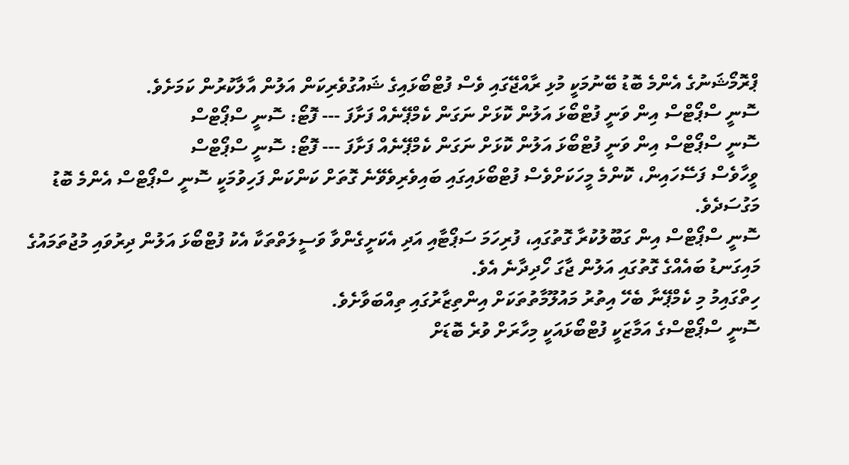ޕްރޮމޯޝަނުގެ އެންމެ ބޮޑު ބޭނުމަކީ މުޅި ރާއްޖޭގައި ވެސް ފުޓްބޯޅައިގެ ޝައުގުވެރިކަން އަލުން އާލާކުރުން ކަމަށެވެ.
ސޮނީ ސްޕޯޓްސް އިން ވަނީ ފުޓްބޯޅަ އަލުން ކޮޅަށް ނަގަން ކެމްޕޭނެއް ފަށާފަ --- ފޮޓޯ: ސޮނީ ސްޕޯޓްސް
ސޮނީ ސްޕޯޓްސް އިން ވަނީ ފުޓްބޯޅަ އަލުން ކޮޅަށް ނަގަން ކެމްޕޭނެއް ފަށާފަ --- ފޮޓޯ: ސޮނީ ސްޕޯޓްސް
ވީހާވެސް ފަސޭހައިން، ކޮންމެ މީހަކަށްވެސް ފުޓްބޯޅައިގައި ބައިވެރިވެވޭނެ ގޮތަށް ކަންކަން ފަހިވުމަކީ ސޮނީ ސްޕޯޓްސް އެންމެ ބޮޑު މަގުސަދެވެ.
ސޮނީ ސްޕޯޓްސް އިން ގަބޫލުކުރާ ގޮތުގައި، ފުރިހަމަ ސަޕޯޓާއި އަދި އެކަށީގެންވާ ވަސީލަތްތަކާ އެކު ފުޓްބޯޅަ އަލުން ދިރުވައި މުޖުތަމައުގެ މައިގަނޑު ބައެއްގެ ގޮތުގައި އަލުން ޖާގަ ހޯދިދާނެ އެވެ.
ހިތްގައިމު މި ކެމްޕޭނާ ބެހޭ އިތުރު މައުލޫމާތުތަކަށް އިންތިޒާރުގައި ތިއްބަވާށެވެ.
ސޮނީ ސްޕޯޓްސްގެ އަމާޒަކީ ފުޓްބޯޅައަކީ މިހާރަށް ވުރެ ބޮޑަށް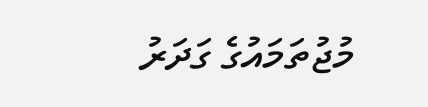މުޖުތަމައުގެ ގަދަރު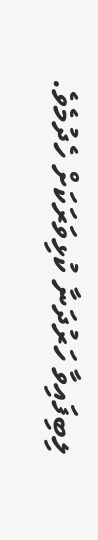ލިބިފައިވާ ހަރުދަނާ ކުޅިވަރަކަށް ހެދުމެވެ.